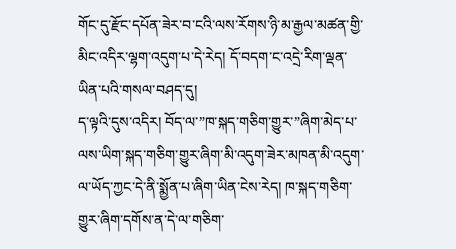གོང་དུ་རྫོང་དཔོན་ཟེར་བ་ངའི་ལས་རོགས་ཉི་མ་རྒྱལ་མཚན་གྱི་མིང་འདིར་ལྷག་འདུག་པ་དེ་རེད། དོ་བདག་ང་འདྲེ་རིག་ལྡན་ཡིན་པའི་གསལ་བཤད་དུ།
ད་ལྟའི་དུས་འདིར། བོད་ལ་”ཁ་སྐད་གཅིག་གྱུར་”ཞིག་མེད་པ་ལས་ཡིག་སྐད་གཅིག་གྱུར་ཞིག་མི་འདུག་ཟེར་མཁན་མི་འདུག་ལ་ཡོད་ཀྱང་དེ་ནི་སྨྱོན་པ་ཞིག་ཡིན་ངེས་རེད། ཁ་སྐད་གཅིག་གྱུར་ཞིག་དགོས་ན་དེ་ལ་གཅིག་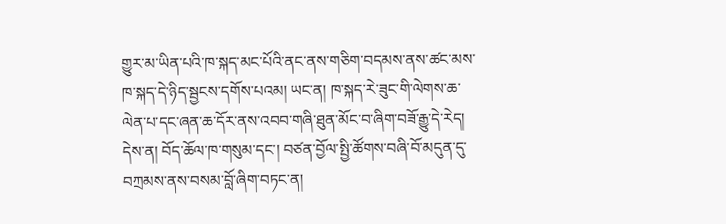གྱུར་མ་ཡིན་པའི་ཁ་སྐད་མང་པོའི་ནང་ནས་གཅིག་བདམས་ནས་ཚང་མས་ཁ་སྐད་དེ་ཉིད་སྦྱངས་དགོས་པའམ། ཡང་ན། ཁ་སྐད་རེ་ཟུང་གི་ལེགས་ཆ་ལེན་པ་དང་ཞན་ཆ་དོར་ནས་འབབ་གཞི་ཐུན་མོང་བ་ཞིག་བཟོ་རྒྱུ་དེ་རེད།
དེས་ན། བོད་ཆོལ་ཁ་གསུམ་དང་། བཙན་བྱོལ་སྤྱི་ཚོགས་བཞི་བོ་མདུན་དུ་བཀྲམས་ནས་བསམ་བློ་ཞིག་བཏང་ན།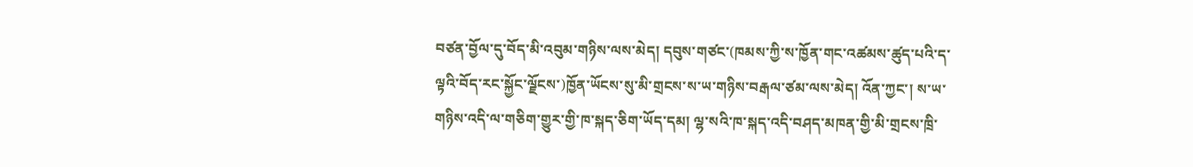བཙན་བྱོལ་དུ་བོད་མི་འབུམ་གཉིས་ལས་མེད། དབུས་གཙང་(ཁམས་ཀྱི་ས་ཁྱོན་གང་འཚམས་ཚུད་པའི་ད་ལྟའི་བོད་རང་སྐྱོང་ལྗོངས་)ཁྱོན་ཡོངས་སུ་མི་གྲངས་ས་ཡ་གཉིས་བརྒལ་ཙམ་ལས་མེད། འོན་ཀྱང་། ས་ཡ་གཉིས་འདི་ལ་གཅིག་གྱུར་གྱི་ཁ་སྐད་ཅིག་ཡོད་དམ། ལྷ་སའི་ཁ་སྐད་འདི་བཤད་མཁན་གྱི་མི་གྲངས་ཁྲི་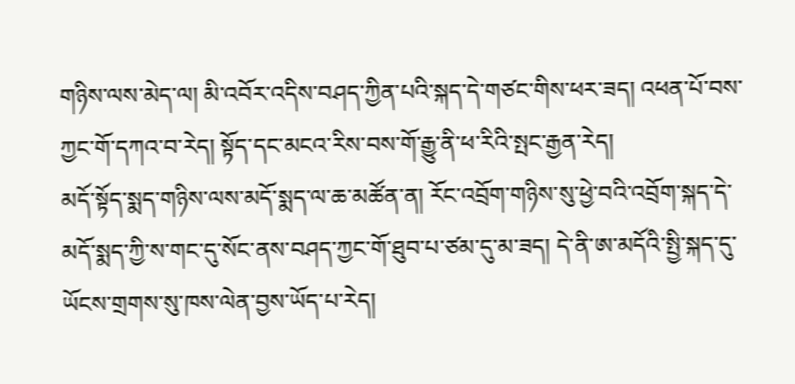གཉིས་ལས་མེད་ལ། མི་འབོར་འདིས་བཤད་ཀྱིན་པའི་སྐད་དེ་གཙང་གིས་ཕར་ཟད། འཕན་པོ་བས་ཀྱང་གོ་དཀའ་བ་རེད། སྟོད་དང་མངའ་རིས་བས་གོ་རྒྱུ་ནི་ཕ་རིའི་སྤང་རྒྱན་རེད།
མདོ་སྟོད་སྨད་གཉིས་ལས་མདོ་སྨད་ལ་ཆ་མཚོན་ན། རོང་འབྲོག་གཉིས་སུ་ཕྱེ་བའི་འབྲོག་སྐད་དེ་མདོ་སྨད་ཀྱི་ས་གང་དུ་སོང་ནས་བཤད་ཀྱང་གོ་ཐུབ་པ་ཙམ་དུ་མ་ཟད། དེ་ནི་ཨ་མདོའི་སྤྱི་སྐད་དུ་ཡོངས་གྲགས་སུ་ཁས་ལེན་བྱས་ཡོད་པ་རེད།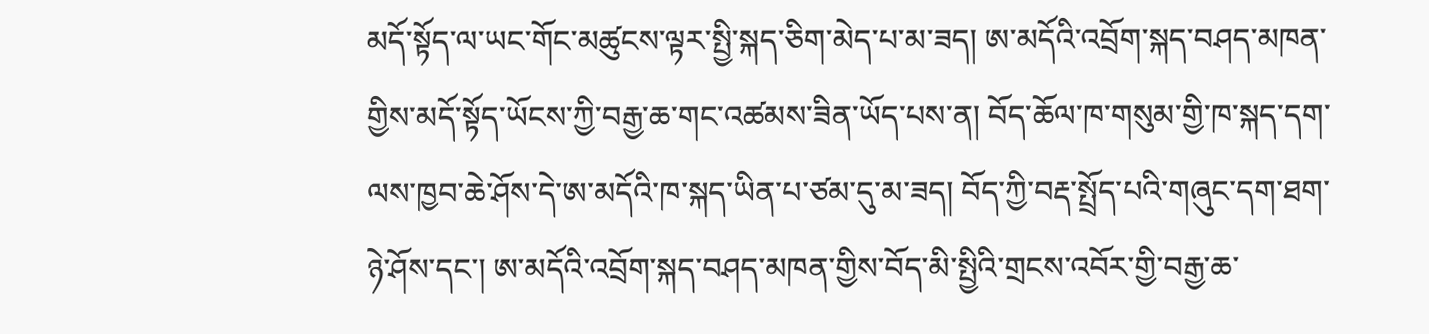མདོ་སྟོད་ལ་ཡང་གོང་མཚུངས་ལྟར་སྤྱི་སྐད་ཅིག་མེད་པ་མ་ཟད། ཨ་མདོའི་འབྲོག་སྐད་བཤད་མཁན་གྱིས་མདོ་སྟོད་ཡོངས་ཀྱི་བརྒྱ་ཆ་གང་འཚམས་ཟིན་ཡོད་པས་ན། བོད་ཆོལ་ཁ་གསུམ་གྱི་ཁ་སྐད་དག་ལས་ཁྱབ་ཆེ་ཤོས་དེ་ཨ་མདོའི་ཁ་སྐད་ཡིན་པ་ཙམ་དུ་མ་ཟད། བོད་ཀྱི་བརྡ་སྤྲོད་པའི་གཞུང་དག་ཐག་ཉེ་ཤོས་དང་། ཨ་མདོའི་འབྲོག་སྐད་བཤད་མཁན་གྱིས་བོད་མི་སྤྱིའི་གྲངས་འབོར་གྱི་བརྒྱ་ཆ་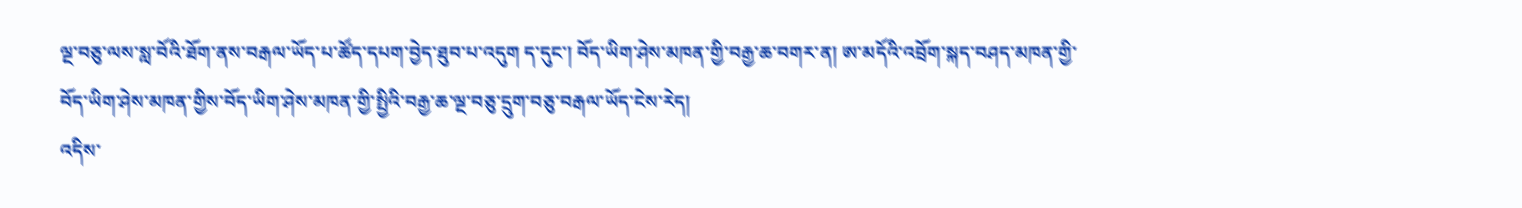ལྔ་བཅུ་ལས་སླ་བོའི་ཐོག་ནས་བརྒལ་ཡོད་པ་ཚོད་དཔག་བྱེད་ཐུབ་པ་འདུག ད་དུང་། བོད་ཡིག་ཤེས་མཁན་གྱི་བརྒྱ་ཆ་བགར་ན། ཨ་མདོའི་འབྲོག་སྐད་བཤད་མཁན་གྱི་བོད་ཡིག་ཤེས་མཁན་གྱིས་བོད་ཡིག་ཤེས་མཁན་གྱི་སྤྱིའི་བརྒྱ་ཆ་ལྔ་བཅུ་དྲུག་བཅུ་བརྒལ་ཡོད་ངེས་རེད།
འདིས་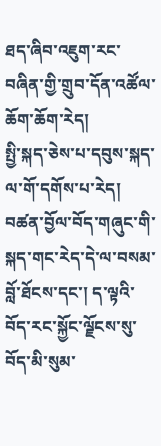ཐད་ཞིབ་འཇུག་རང་བཞིན་གྱི་གྲུབ་དོན་འཚོལ་ཆོག་ཆོག་རེད།
སྤྱི་སྐད་ཅེས་པ་དབུས་སྐད་ལ་གོ་དགོས་པ་རེད། བཚན་བྱོལ་བོད་གཞུང་གི་སྐད་གང་རེད་དེ་ལ་བསམ་བློ་ཐོངས་དང་། ད་ལྟའི་བོད་རང་སྐྱོང་ལྗོངས་སུ་བོད་མི་སུམ་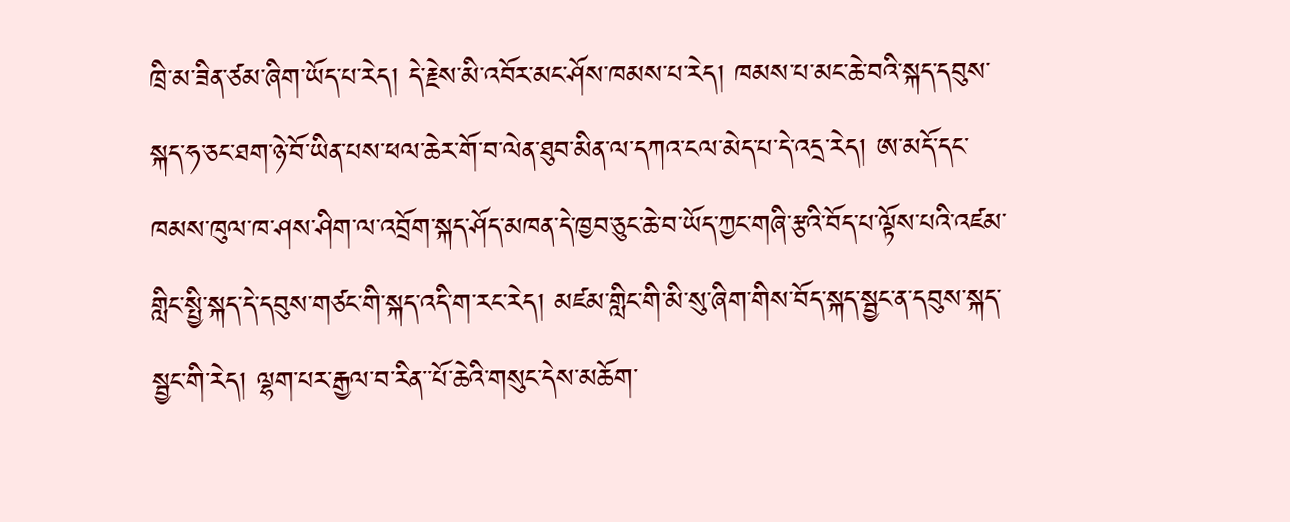ཁྲི་མ་ཟིན་ཙམ་ཞིག་ཡོད་པ་རེད། དེ་རྗེས་མི་འབོར་མང་ཤོས་ཁམས་པ་རེད། ཁམས་པ་མང་ཆེ་བའི་སྐད་དབུས་སྐད་ཧ་ཅང་ཐག་ཉེ་བོ་ཡིན་པས་ཕལ་ཆེར་གོ་བ་ལེན་ཐུབ་མིན་ལ་དཀའ་ངལ་མེད་པ་དེ་འདྲ་རེད། ཨ་མདོ་དང་ཁམས་ཁུལ་ཁ་ཤས་ཤིག་ལ་འབྲོག་སྐད་ཤོད་མཁན་དེ་ཁྱབ་ཅུང་ཆེ་བ་ཡོད་ཀྱང་གཞི་རྩའི་བོད་པ་ལྟོས་པའི་འཛམ་གླིང་སྤྱི་སྐད་དེ་དབུས་གཙང་གི་སྐད་འདི་ག་རང་རེད། མཛམ་གླིང་གི་མི་སུ་ཞིག་གིས་བོད་སྐད་སྦྱང་ན་དབུས་སྐད་སྦྱང་གི་རེད། ལྷག་པར་རྒྱལ་བ་རིན་་པོ་ཆེའི་གསུང་དེས་མཆོག་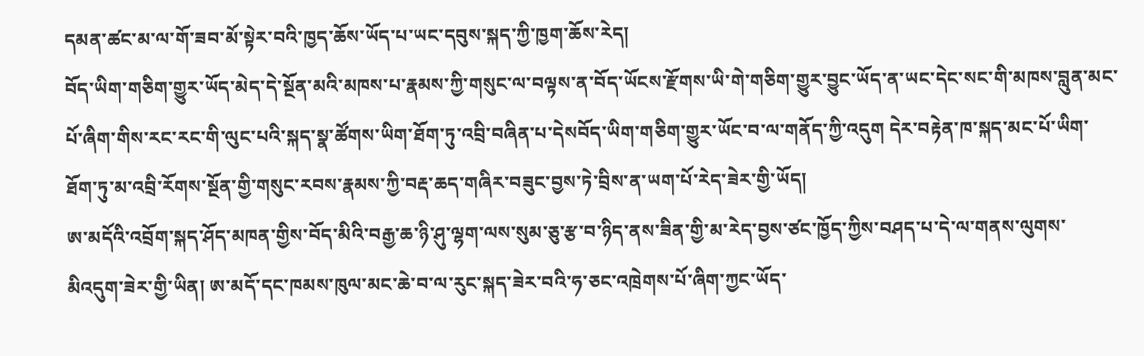དམན་ཚང་མ་ལ་གོ་ཟབ་མོ་སྟེར་བའི་ཁྱད་ཆོས་ཡོད་པ་ཡང་དབུས་སྐད་ཀྱི་ཁྱག་ཆོས་རེད།
བོད་ཡིག་གཅིག་གྱུར་ཡོད་མེད་དེ་སྔོན་མའི་མཁས་པ་རྣམས་ཀྱི་གསུང་ལ་བལྟས་ན་བོད་ཡོངས་རྫོགས་ཡི་གེ་གཅིག་གྱུར་བྱུང་ཡོད་ན་ཡང་དེང་སང་གི་མཁས་བླུན་མང་པོ་ཞིག་གིས་རང་རང་གི་ལུང་པའི་སྐད་སྣ་ཚོགས་ཡིག་ཐོག་ཏུ་འབྲི་བཞིན་པ་དེསབོད་ཡིག་གཅིག་གྱུར་ཡོང་བ་ལ་གནོད་ཀྱི་འདུག དེར་བརྟེན་ཁ་སྐད་མང་པོ་ཡིག་ཐོག་ཏུ་མ་འབྲི་རོགས་སྔོན་གྱི་གསུང་རབས་རྣམས་ཀྱི་བརྡ་ཆད་གཞིར་བཟུང་བྱས་ཏེ་བྲིས་ན་ཡག་པོ་རེད་ཟེར་གྱི་ཡོད།
ཨ་མདོའི་འབྲོག་སྐད་ཤོད་མཁན་གྱིས་བོད་མིའི་བརྒྱ་ཆ་ཉི་ཤུ་ལྷག་ལས་སུམ་ཅུ་རྩ་བ་ཉིད་ནས་ཟིན་གྱི་མ་རེད་བྱས་ཙང་ཁྱོད་ཀྱིས་བཤད་པ་དེ་ལ་གནས་ལུགས་མིའདུག་ཟེར་གྱི་ཡིན། ཨ་མདོ་དང་ཁམས་ཁུལ་མང་ཆེ་བ་ལ་རུང་སྐད་ཟེར་བའི་ཧ་ཅང་འཁྲེགས་པོ་ཞིག་ཀྱང་ཡོད་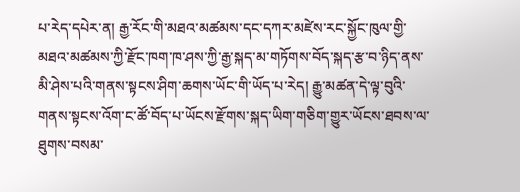པ་རེད་དཔེར་ན། རྒྱ་རོང་གི་མཐའ་མཚམས་དང་དཀར་མཛེས་རང་སྐྱོང་ཁུལ་གྱི་མཐའ་མཚམས་ཀྱི་རྫོང་ཁག་ཁ་ཤས་ཀྱི་རྒྱ་སྐད་མ་གཏོགས་བོད་སྐད་རྩ་བ་ཉིད་ནས་མི་ཤེས་པའི་གནས་སྟངས་ཤིག་ཆགས་ཡོང་གི་ཡོད་པ་རེད། རྒྱུ་མཚན་དེ་ལྟ་བུའི་གནས་སྟངས་འོག་ང་ཚོ་བོད་པ་ཡོངས་རྫོགས་སྐད་ཡིག་གཅིག་གྱུར་ཡོངས་ཐབས་ལ་ཐུགས་བསམ་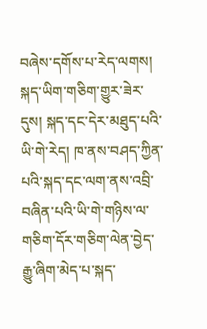བཞེས་དགོས་པ་རེད་ལགས།
སྐད་ཡིག་གཅིག་གྱུར་ཟེར་དུས། སྐད་དང་དེར་མཐུད་པའི་ཡི་གེ་རེད། ཁ་ནས་བཤད་ཀྱིན་པའི་སྐད་དང་ལག་ནས་འབྲི་བཞིན་པའི་ཡི་གེ་གཉིས་ལ་གཅིག་དོར་གཅིག་ལེན་བྱེད་རྒྱུ་ཞིག་མེད་པ་སྐད་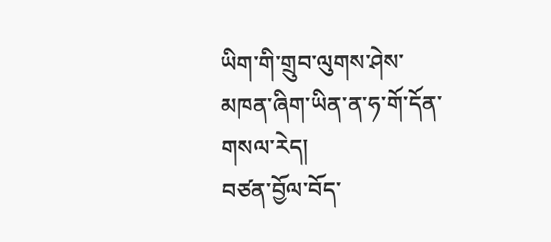ཡིག་གི་གྲུབ་ལུགས་ཤེས་མཁན་ཞིག་ཡིན་ན་ཧ་གོ་དོན་གསལ་རེད།
བཙན་བྱོལ་བོད་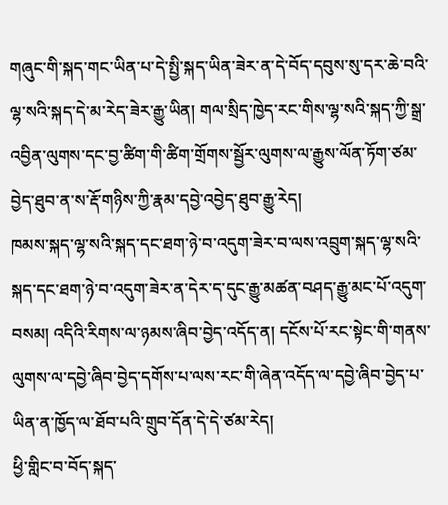གཞུང་གི་སྐད་གང་ཡིན་པ་དེ་སྤྱི་སྐད་ཡིན་ཟེར་ན་དེ་བོད་དབུས་སུ་དར་ཆེ་བའི་ལྷ་སའི་སྐད་དེ་མ་རེད་ཟེར་རྒྱུ་ཡིན། གལ་སྲིད་ཁྱེད་རང་གིས་ལྷ་སའི་སྐད་ཀྱི་སྒྲ་འབྱིན་ལུགས་དང་བྱ་ཚིག་གི་ཚིག་གྲོགས་སྦྱོར་ལུགས་ལ་རྒྱུས་ལོན་ཏོག་ཙམ་བྱེད་ཐུབ་ན་ས་རྡོ་གཉིས་ཀྱི་རྣམ་དབྱེ་འབྱེད་ཐུབ་རྒྱུ་རེད།
ཁམས་སྐད་ལྷ་སའི་སྐད་དང་ཐག་ཉེ་བ་འདུག་ཟེར་བ་ལས་འབྲུག་སྐད་ལྷ་སའི་སྐད་དང་ཐག་ཉེ་བ་འདུག་ཟེར་ན་དེར་ད་དུང་རྒྱུ་མཚན་བཤད་རྒྱུ་མང་པོ་འདུག་བསམ། འདིའི་རིགས་ལ་ཉམས་ཞིབ་བྱེད་འདོད་ན། དངོས་པོ་རང་སྟེང་གི་གནས་ལུགས་ལ་དབྱེ་ཞིབ་བྱེད་དགོས་པ་ལས་རང་གི་ཞེན་འདོད་ལ་དབྱེ་ཞིབ་བྱེད་པ་ཡིན་ན་ཁྱོད་ལ་ཐོབ་པའི་གྲུབ་དོན་དེ་དེ་ཙམ་རེད།
ཕྱི་གླིང་བ་བོད་སྐད་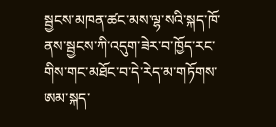སྦྱངས་མཁན་ཚང་མས་ལྷ་སའི་སྐད་ཁོ་ནས་སྦྱངས་ཀི་འདུག་ཟེར་བ་ཁྱོད་རང་གིས་གང་མཐོང་བ་དེ་རེད་མ་གཏོགས་ཨམ་སྐད་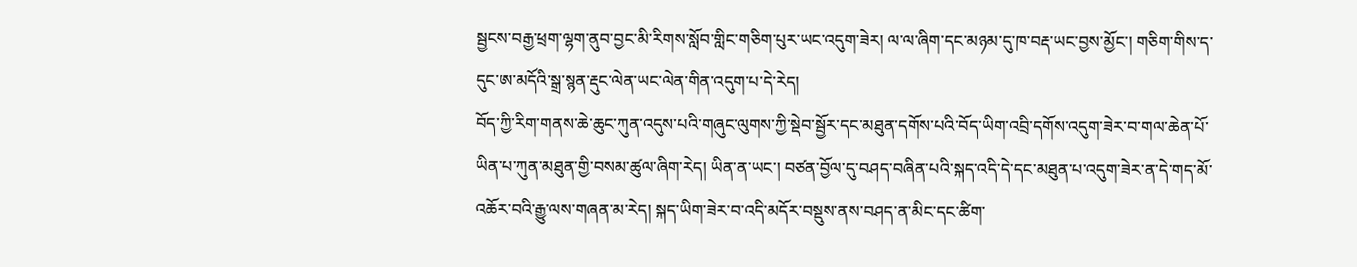སྦྱངས་བརྒྱ་ཕྲག་ལྷག་ནུབ་བྱང་མི་རིགས་སློབ་གླིང་གཅིག་པུར་ཡང་འདུག་ཟེར། ལ་ལ་ཞིག་དང་མཉམ་དུ་ཁ་བརྡ་ཡང་བྱས་མྱོང་། གཅིག་གིས་ད་དུང་ཨ་མདོའི་སྒྲ་སྙན་རྡུང་ལེན་ཡང་ལེན་གིན་འདུག་པ་དེ་རེད།
བོད་ཀྱི་རིག་གནས་ཆེ་ཆུང་ཀུན་འདུས་པའི་གཞུང་ལུགས་ཀྱི་སྡེབ་སྦྱོར་དང་མཐུན་དགོས་པའི་བོད་ཡིག་འབྲི་དགོས་འདུག་ཟེར་བ་གལ་ཆེན་པོ་ཡིན་པ་ཀུན་མཐུན་གྱི་བསམ་ཚུལ་ཞིག་རེད། ཡིན་ན་ཡང་། བཙན་བྱོལ་དུ་བཤད་བཞིན་པའི་སྐད་འདི་དེ་དང་མཐུན་པ་འདུག་ཟེར་ན་དེ་གད་མོ་འཆོར་བའི་རྒྱུ་ལས་གཞན་མ་རེད། སྐད་ཡིག་ཟེར་བ་འདི་མདོར་བསྡུས་ནས་བཤད་ན་མིང་དང་ཚིག་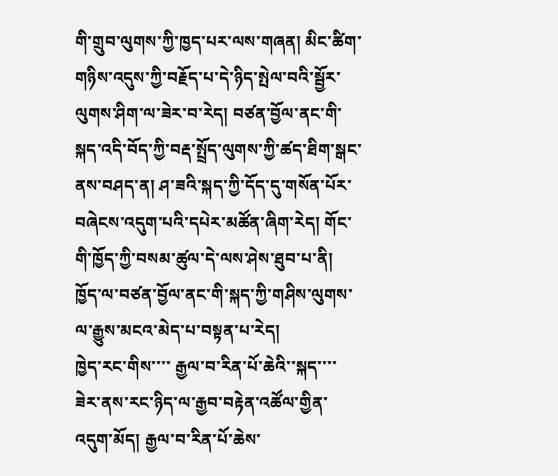གི་གྲུབ་ལུགས་ཀྱི་ཁྱད་པར་ལས་གཞན། མིང་ཚིག་གཉིས་འདུས་ཀྱི་བརྗོད་པ་དེ་ཉིད་སྤེལ་བའི་སྦྱོར་ལུགས་ཤིག་ལ་ཟེར་བ་རེད། བཙན་བྱོལ་ནང་གི་སྐད་འདི་བོད་ཀྱི་བརྡ་སྤྲོད་ལུགས་ཀྱི་ཚད་ཐིག་སྒང་ནས་བཤད་ན། ཤ་ཟའི་སྐད་ཀྱི་དོད་དུ་གསོན་པོར་བཞེངས་འདུག་པའི་དཔེར་མཚོན་ཞིག་རེད། གོང་གི་ཁྱོད་ཀྱི་བསམ་ཚུལ་དེ་ལས་ཤེས་ཐུབ་པ་ནི། ཁྱོད་ལ་བཙན་བྱོལ་ནང་གི་སྐད་ཀྱི་གཤིས་ལུགས་ལ་རྒྱུས་མངའ་མེད་པ་བསྟན་པ་རེད།
ཁྱེད་རང་གིས་་་་ རྒྱལ་བ་རིན་པོ་ཆེའི་་སྐད་་་་ཟེར་ནས་རང་ཉིད་ལ་རྒྱབ་བརྟེན་འཚོལ་གྱིན་འདུག་མོད། རྒྱལ་བ་རིན་པོ་ཆེས་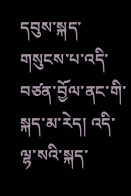དབུས་སྐད་གསུངས་པ་འདི་བཙན་བྱོལ་ནང་གི་སྐད་མ་རེད། འདི་ལྷ་སའི་སྐད་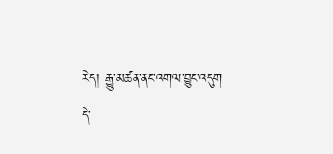རེད། རྒྱུ་མཚན་ནང་འགལ་བྱུང་འདུག
དེ་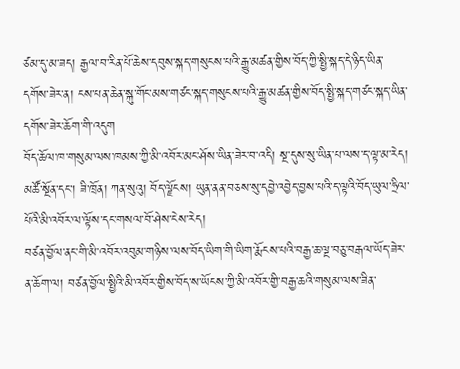ཙམ་དུ་མ་ཟད། རྒྱལ་བ་རིན་པོ་ཆེས་དབུས་སྐད་གསུངས་པའི་རྒྱུ་མཚན་གྱིས་བོད་ཀྱི་སྤྱི་སྐད་དེ་ཉིད་ཡིན་དགོས་ཟེར་ན། ངས་པན་ཆེན་སྐུ་གོང་མས་གཙང་སྐད་གསུངས་པའི་རྒྱུ་མཚན་གྱིས་བོད་སྤྱི་སྐད་གཙང་སྐད་ཡིན་དགོས་ཟེར་ཆོག་གི་འདུག
བོད་ཆོལ་ཁ་གསུམ་ལས་ཁམས་ཀྱི་མི་འབོར་མང་ཤོས་ཡིན་ཟེར་བ་འདི། སྔ་དུས་སུ་ཡིན་པ་ལས་ད་ལྟ་མ་རེད། མཚོ་སྔོན་དང་། ཟི་ཁྲོན། ཀན་སུའུ། བོད་ལྗོངས། ཡུན་ནན་བཅས་སུ་དབྱེ་འབྱེད་བྱས་པའི་ད་ལྟའི་བོད་ཡུལ་ཧྲིལ་པོའི་མི་འབོར་ལ་ལྟོས་དང་གསལ་བོ་ཤེས་ངེས་རེད།
བཙན་བྱོལ་ནང་གི་མི་འབོར་འབུམ་གཉིས་ལས་བོད་ཡིག་གི་ཡིག་རྨོངས་པའི་བརྒྱ་ཆ་ལྔ་བཅུ་བརྒལ་ཡོད་ཟེར་ན་ཆོག་ལ། བཙན་བྱོལ་སྤྱིའི་མི་འབོར་གྱིས་བོད་ས་ཡོངས་ཀྱི་མི་འབོར་གྱི་བརྒྱ་ཆའི་གསུམ་ལས་ཟིན་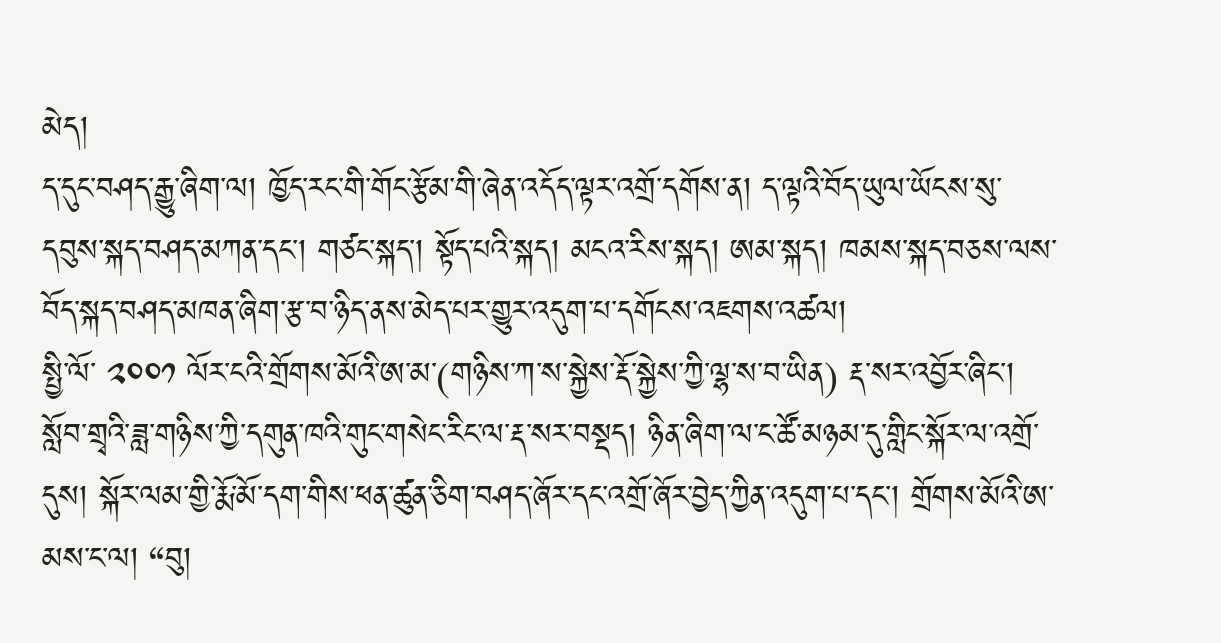མེད།
ད་དུང་བཤད་རྒྱུ་ཞིག་ལ། ཁྱོད་རང་གི་གོང་རྩོམ་གི་ཞེན་འདོད་ལྟར་འགྲོ་དགོས་ན། ད་ལྟའི་བོད་ཡུལ་ཡོངས་སུ་དབུས་སྐད་བཤད་མཀན་དང་། གཙང་སྐད་། སྟོད་པའི་སྐད། མངའ་རིས་སྐད། ཨམ་སྐད། ཁམས་སྐད་བཅས་ལས་བོད་སྐད་བཤད་མཁན་ཞིག་རྩ་བ་ཉིད་ནས་མེད་པར་གྱུར་འདུག་པ་དགོངས་འཇགས་འཚལ།
སྤྱི་ལོ་ ༢༠༠༡ ལོར་ངའི་གྲོགས་མོའི་ཨ་མ་(གཉིས་ཀ་ས་སྐྱེས་རྡོ་སྐྱེས་ཀྱི་ལྷ་ས་བ་ཡིན) རྡ་སར་འབྱོར་ཞིང་། སློབ་གྲྭའི་ཟླ་གཉིས་ཀྱི་དགུན་ཁའི་གུང་གསེང་རིང་ལ་རྡ་སར་བསྡད། ཉིན་ཞིག་ལ་ང་ཚོ་མཉམ་དུ་གླིང་སྐོར་ལ་འགྲོ་དུས། སྐོར་ལམ་གྱི་རྨོ་མོ་དག་གིས་ཕན་ཚུན་ཅིག་བཤད་ཞོར་དང་འགྲོ་ཞོར་བྱེད་ཀྱིན་འདུག་པ་དང་། གྲོགས་མོའི་ཨ་མས་ང་ལ། “བུ།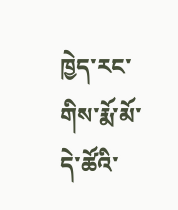ཁྱེད་རང་གིས་རྨོ་མོ་དེ་ཚོའི་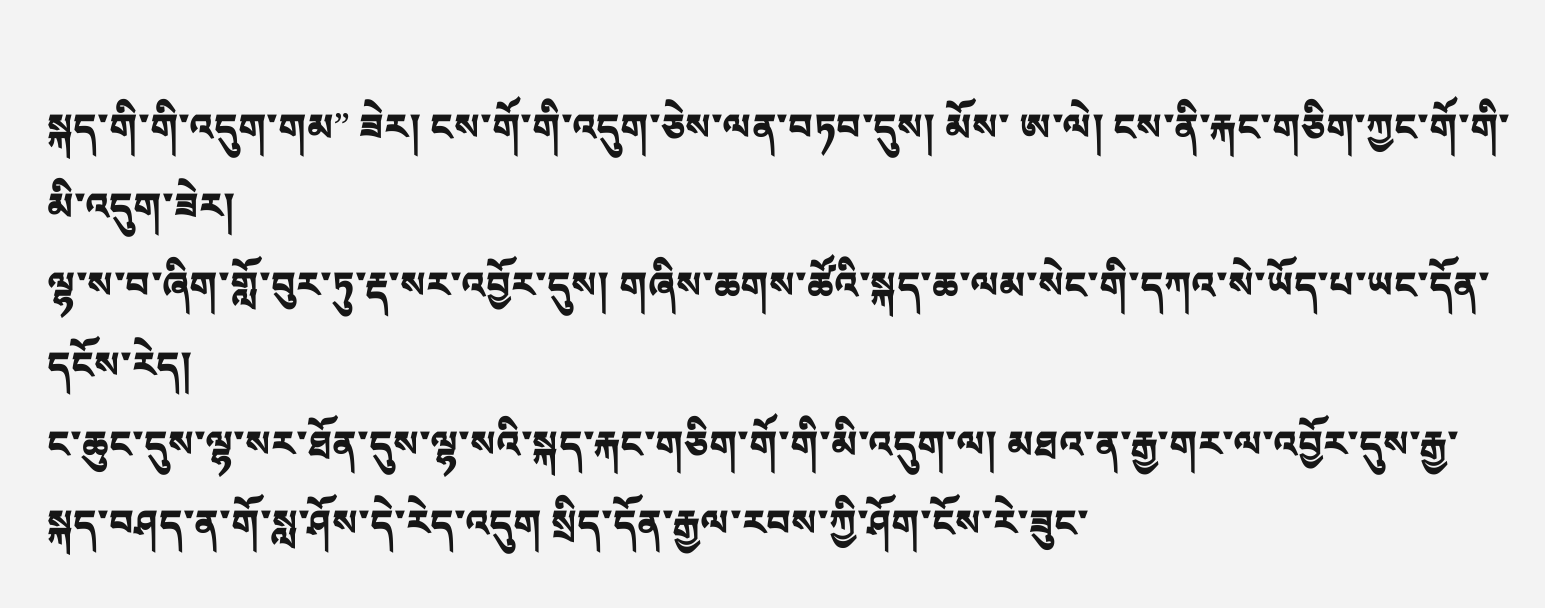སྐད་གི་གི་འདུག་གམ” ཟེར། ངས་གོ་གི་འདུག་ཅེས་ལན་བཏབ་དུས། མོས་ ཨ་ལེ། ངས་ནི་རྐང་གཅིག་ཀྱང་གོ་གི་མི་འདུག་ཟེར།
ལྷ་ས་བ་ཞིག་གློ་བུར་ཏུ་རྡ་སར་འབྱོར་དུས། གཞིས་ཆགས་ཚོའི་སྐད་ཆ་ལམ་སེང་གི་དཀའ་སེ་ཡོད་པ་ཡང་དོན་དངོས་རེད།
ང་ཆུང་དུས་ལྷ་སར་ཐོན་དུས་ལྷ་སའི་སྐད་རྐང་གཅིག་གོ་གི་མི་འདུག་ལ། མཐའ་ན་རྒྱ་གར་ལ་འབྱོར་དུས་རྒྱ་སྐད་བཤད་ན་གོ་སླ་ཤོས་དེ་རེད་འདུག སྲིད་དོན་རྒྱལ་རབས་ཀྱི་ཤོག་ངོས་རེ་ཟུང་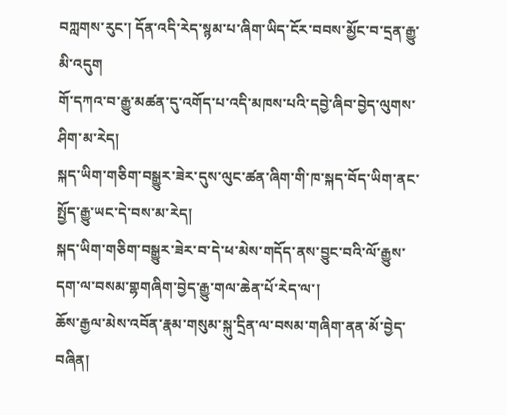བཀླགས་རུང་། དོན་འདི་རེད་སྙམ་པ་ཞིག་ཡིད་ངོར་བབས་མྱོང་བ་དྲན་རྒྱུ་མི་འདུག
གོ་དཀའ་བ་རྒྱུ་མཚན་དུ་འགོད་པ་འདི་མཁས་པའི་དབྱེ་ཞིབ་བྱེད་ལུགས་ཤིག་མ་རེད།
སྐད་ཡིག་གཅིག་བསྒྱུར་ཟེར་དུས་ལུང་ཚན་ཞིག་གི་ཁ་སྐད་བོད་ཡིག་ནང་སྤྱོད་རྒྱུ་ཡང་དེ་བས་མ་རེད།
སྐད་ཡིག་གཅིག་བསྒྱུར་ཟེར་བ་དེ་ཕ་མེས་གདོད་ནས་བྱུང་བའི་ལོ་རྒྱུས་དག་ལ་བསམ་གྷགཞིག་བྱེད་རྒྱུ་གལ་ཆེན་པོ་རེད་ལ་།
ཆོས་རྒྱལ་མེས་འབོན་རྣམ་གསུམ་སྐུ་དྲིན་ལ་བསམ་གཞིག་ནན་མོ་བྱེད་བཞིན།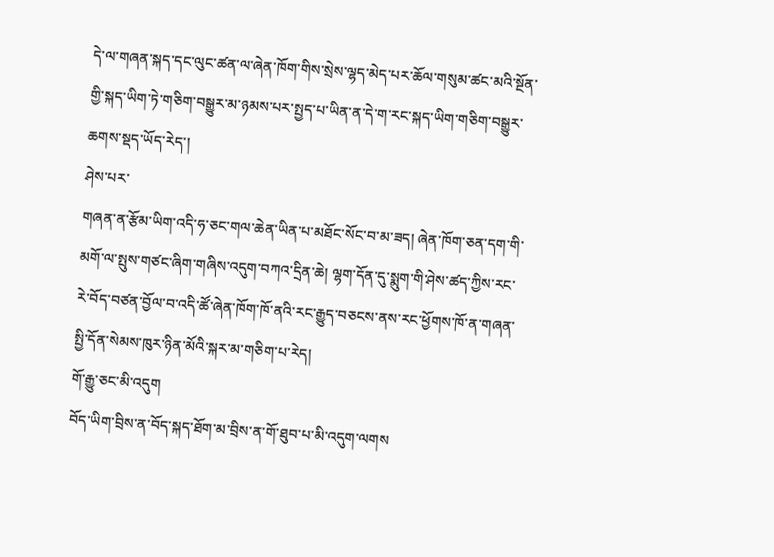དེ་ལ་གཞན་སྐད་དང་ལུང་ཚན་ལ་ཞེན་ཁོག་གིས་སྲེས་ལྷད་མེད་པར་ཆོལ་གསུམ་ཚང་མའི་སྔོན་གྱི་སྐད་ཡིག་ཏེ་གཅིག་བསྒྱུར་མ་ཉམས་པར་སྤྱད་པ་ཡིན་ན་དེ་ག་རང་སྐད་ཡིག་གཅིག་བསྒྱུར་ཆགས་སྡད་ཡོད་རེད་།
ཤེས་པར་
གཞན་ན་རྩོམ་ཡིག་འདི་ཧ་ཅང་གལ་ཆེན་ཡིན་པ་མཐོང་སོང་བ་མ་ཟད། ཞེན་ཁོག་ཅན་དག་གི་མགོ་ལ་སྤུས་གཙང་ཞིག་གཞིས་འདུག་བཀའ་དྲིན་ཆེ། ལྷག་དོན་དུ་སྨུག་གི་ཤེས་ཚད་ཀྱིས་རང་རེ་བོད་བཙན་བྱོལ་བ་འདི་ཚོ་ཞེན་ཁོག་ཁོ་ནའི་རང་རྒྱུད་བཅངས་ནས་རང་ཕྱོགས་ཁོ་ན་གཞན་སྤྱི་དོན་སེམས་ཁུར་ཉིན་མོའི་སྐར་མ་གཅིག་པ་རེད།
གོ་རྒྱུ་ཅང་མི་འདུག
བོད་ཡིག་བྲིས་ན་བོད་སྐད་ཐོག་མ་བྲིས་ན་གོ་ཐུབ་པ་མི་འདུག་ལགས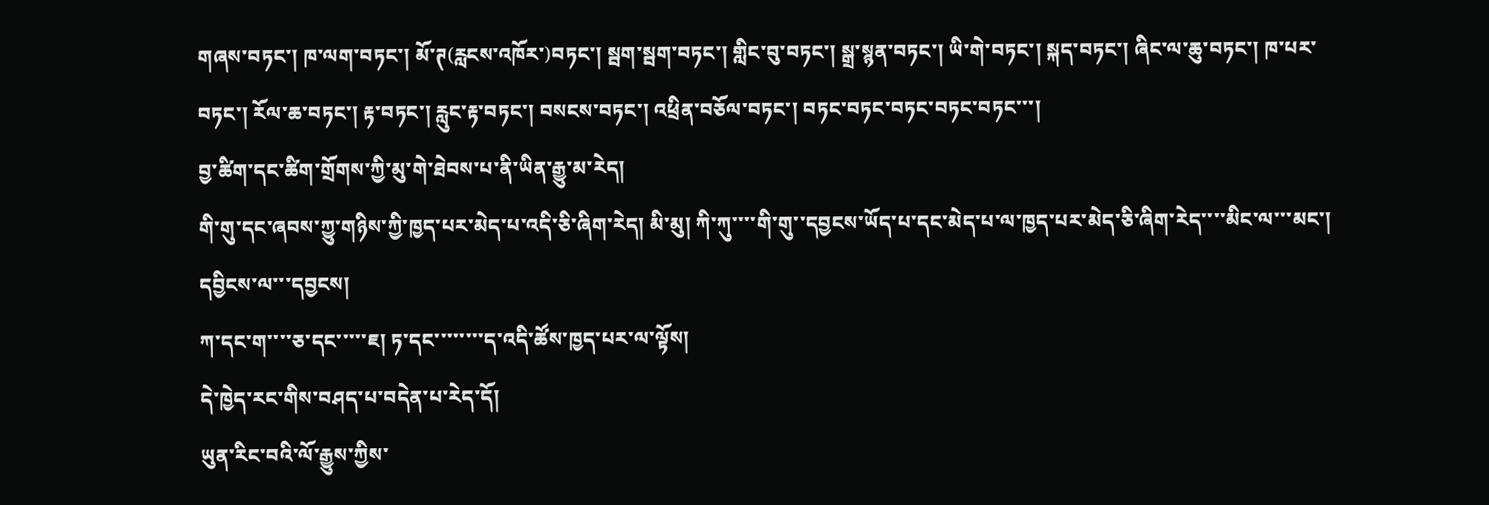གཞས་བཏང་། ཁ་ལག་བཏང་། མོ་ཊ(རླངས་འཁོར་)བཏང་། སྦག་སྦག་བཏང་། གླིང་བུ་བཏང་། སྒྲ་སྙན་བཏང་། ཡི་གེ་བཏང་། སྐད་བཏང་། ཞིང་ལ་ཆུ་བཏང་། ཁ་པར་བཏང་། རོལ་ཆ་བཏང་། རྟ་བཏང་། རླུང་རྟ་བཏང་། བསངས་བཏང་། འཕྲིན་བཅོལ་བཏང་། བཏང་བཏང་བཏང་བཏང་བཏང་་་།
བྱ་ཚིག་དང་ཚིག་གྲོགས་ཀྱི་མུ་གེ་ཐེབས་པ་ནི་ཡིན་རྒྱུ་མ་རེད།
གི་གུ་དང་ཞབས་ཀྱུ་གཉིས་ཀྱི་ཁྱད་པར་མེད་པ་འདི་ཅི་ཞིག་རེད། མི་མུ། ཀི་ཀུ་་་་གི་གུ་་དབྱངས་ཡོད་པ་དང་མེད་པ་ལ་ཁྱད་པར་མེད་ཅི་ཞིག་རེད་་་་མིང་ལ་་་མང་། དབྱིངས་ལ་་་དབྱངས།
ཀ་དང་ག་་་་ཅ་དང་་་་་ཇ། ཏ་དང་་་་་་་་ད་འདི་ཚོས་ཁྱད་པར་ལ་ལྟོས།
དེ་ཁྱེད་རང་གིས་བཤད་པ་བདེན་པ་རེད་དོ།
ཡུན་རིང་བའི་ལོ་རྒྱུས་ཀྱིས་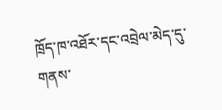ཁྲོད་ཁ་འཐོར་དང་འབྲེལ་མེད་དུ་གནས་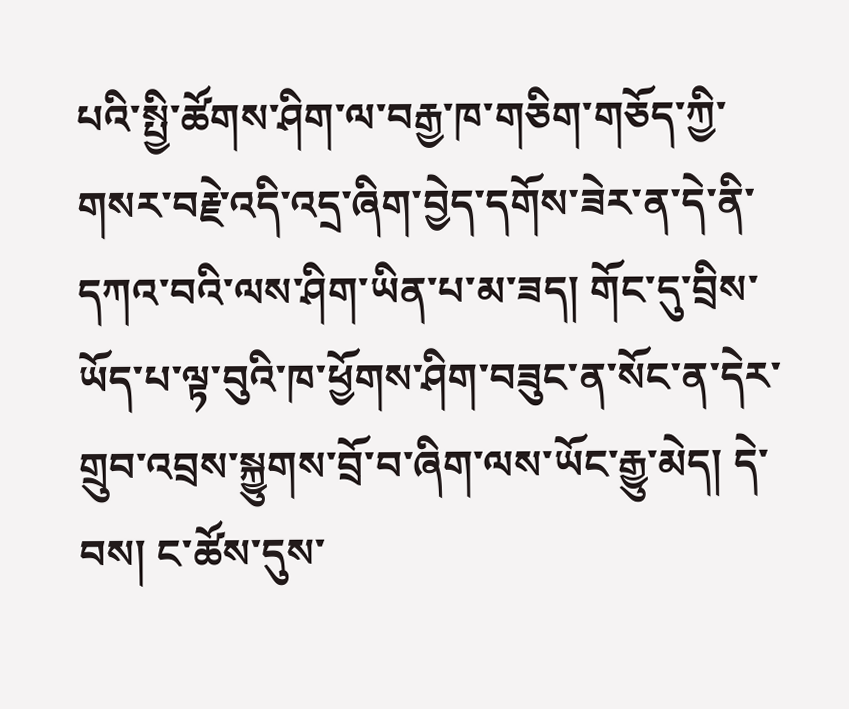པའི་སྤྱི་ཚོགས་ཤིག་ལ་བརྒྱ་ཁ་གཅིག་གཅོད་ཀྱི་གསར་བརྗེ་འདི་འདྲ་ཞིག་བྱེད་དགོས་ཟེར་ན་དེ་ནི་དཀའ་བའི་ལས་ཤིག་ཡིན་པ་མ་ཟད། གོང་དུ་བྲིས་ཡོད་པ་ལྟ་བུའི་ཁ་ཕྱོགས་ཤིག་བཟུང་ན་སོང་ན་དེར་གྲུབ་འབྲས་སྐྱུགས་བྲོ་བ་ཞིག་ལས་ཡོང་རྒྱུ་མེད། དེ་བས། ང་ཚོས་དུས་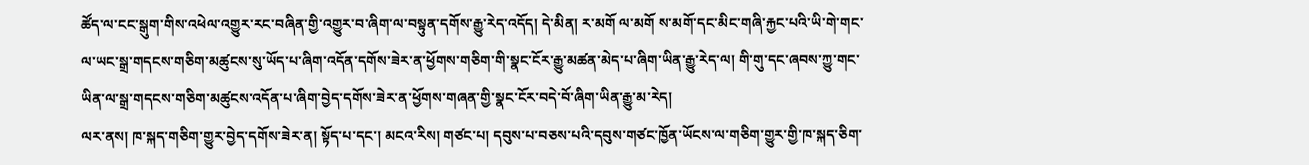ཚོད་ལ་ངང་སྒུག་གིས་འཕེལ་འགྱུར་རང་བཞིན་གྱི་འགྱུར་བ་ཞིག་ལ་བསྟུན་དགོས་རྒྱུ་རེད་འདོད། དེ་མིན། ར་མགོ ལ་མགོ ས་མགོ་དང་མིང་གཞི་རྐྱང་པའི་ཡི་གེ་གང་ལ་ཡང་སྒྲ་གདངས་གཅིག་མཚུངས་སུ་ཡོད་པ་ཞིག་འདོན་དགོས་ཟེར་ན་ཕྱོགས་གཅིག་གི་སྣང་ངོར་རྒྱུ་མཚན་མེད་པ་ཞིག་ཡིན་རྒྱུ་རེད་ལ། གི་གུ་དང་ཞབས་ཀྱུ་གང་ཡིན་ལ་སྒྲ་གདངས་གཅིག་མཚུངས་འདོན་པ་ཞིག་བྱེད་དགོས་ཟེར་ན་ཕྱོགས་གཞན་གྱི་སྣང་ངོར་བདེ་བོ་ཞིག་ཡིན་རྒྱུ་མ་རེད།
ལར་ནས། ཁ་སྐད་གཅིག་གྱུར་བྱེད་དགོས་ཟེར་ན། སྟོད་པ་དང་། མངའ་རིས། གཙང་པ། དབུས་པ་བཅས་པའི་དབུས་གཙང་ཁྱོན་ཡོངས་ལ་གཅིག་གྱུར་གྱི་ཁ་སྐད་ཅིག་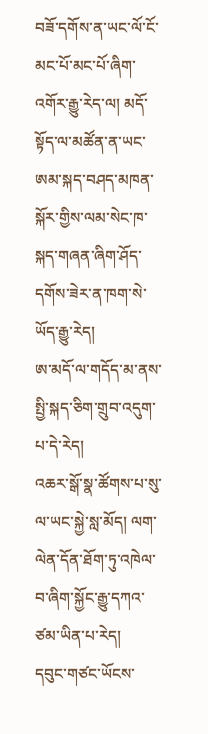བཟོ་དགོས་ན་ཡང་ལོ་ངོ་མང་པོ་མང་པོ་ཞིག་འགོར་རྒྱུ་རེད་ལ། མདོ་སྟོད་ལ་མཚོན་ན་ཡང་ཨམ་སྐད་བཤད་མཁན་སྐོར་གྱིས་ལམ་སེང་ཁ་སྐད་གཞན་ཞིག་ཤོད་དགོས་ཟེར་ན་ཁག་སེ་ཡོད་རྒྱུ་རེད།
ཨ་མདོ་ལ་གདོད་མ་ནས་སྤྱི་སྐད་ཅིག་གྲུབ་འདུག་པ་དེ་རེད།
འཆར་སྒོ་སྣ་ཚོགས་པ་སུ་ལ་ཡང་སྐྱེ་སླ་མོད། ལག་ལེན་དོན་ཐོག་ཏུ་འཁེལ་བ་ཞིག་སྐྱོང་རྒྱུ་དཀའ་ཙམ་ཡིན་པ་རེད།
དབུང་གཙང་ཡོངས་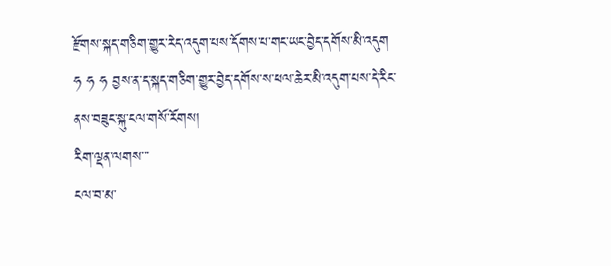རྫོགས་སྐད་གཅིག་གྱུར་རེད་འདུག་པས་དོགས་པ་གང་ཡང་བྱེད་དགོས་མི་འདུག
ཧ ཧ ཧ བྱས་ན་ད་སྐད་གཅིག་གྱུར་བྱེད་དགོས་ས་ཕལ་ཆེར་མི་འདུག་པས་དེ་རིང་ནས་བཟུང་སྐུ་ངལ་གསོ་རོགས།
རིག་ལྡན་ལགས་་་
ངལ་བ་མ་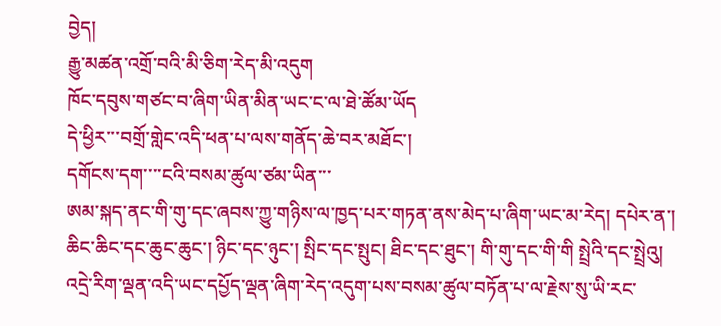བྱེད།
རྒྱུ་མཚན་འགྲོ་བའི་མི་ཅིག་རེད་མི་འདུག
ཁོང་དབུས་གཙང་བ་ཞིག་ཡིན་མིན་ཡང་ང་ལ་ཐེ་ཚོམ་ཡོད
དེ་ཕྱིར་་་བགྲོ་གླེང་འདི་ཕན་པ་ལས་གནོད་ཆེ་བར་མཐོང་།
དགོངས་དག་་་་ངའི་བསམ་ཚུལ་ཙམ་ཡིན་་་
ཨམ་སྐད་ནང་གི་གུ་དང་ཞབས་ཀྱུ་གཉིས་ལ་ཁྱད་པར་གཏན་ནས་མེད་པ་ཞིག་ཡང་མ་རེད། དཔེར་ན་། ཆིང་ཆིང་དང་ཆུང་ཆུང་། ཉིང་དང་ཉུང་། སྤིང་དང་སྤུང། ཐིང་དང་ཐུང་། གི་གུ་དང་གི་གི སྤྲེའི་དང་སྤྲེའུ།
འདྲེ་རིག་ལྡན་འདི་ཡང་དཔྱོད་ལྡན་ཞིག་རེད་འདུག་པས་བསམ་ཚུལ་བཏོན་པ་ལ་རྗེས་སུ་ཡི་རང་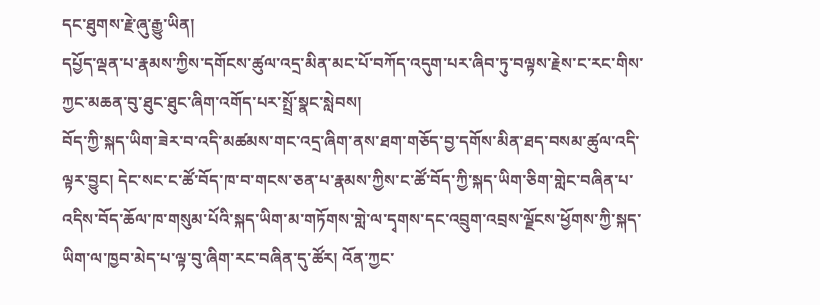དང་ཐུགས་རྗེ་ཞུ་རྒྱུ་ཡིན།
དཔྱོད་ལྡན་པ་རྣམས་ཀྱིས་དགོངས་ཚུལ་འདྲ་མིན་མང་པོ་བཀོད་འདུག་པར་ཞིབ་ཏུ་བལྟས་རྗེས་ང་རང་གིས་ཀྱང་མཆན་བུ་ཐུང་ཐུང་ཞིག་འགོད་པར་སྤྲོ་སྣང་སླེབས།
བོད་ཀྱི་སྐད་ཡིག་ཟེར་བ་འདི་མཚམས་གང་འདྲ་ཞིག་ནས་ཐག་གཅོད་བྱ་དགོས་མིན་ཐད་བསམ་ཚུལ་འདི་ལྟར་བྱུང། དེང་སང་ང་ཚོ་བོད་ཁ་བ་གངས་ཅན་པ་རྣམས་ཀྱིས་ང་ཚོ་བོད་ཀྱི་སྐད་ཡིག་ཅིག་གླེང་བཞིན་པ་འདིས་བོད་ཆོལ་ཁ་གསུམ་པོའི་སྐད་ཡིག་མ་གཏོགས་གླེ་ལ་དྭགས་དང་འབྲུག་འབྲས་ལྗོངས་ཕྱོགས་ཀྱི་སྐད་ཡིག་ལ་ཁྱབ་མེད་པ་ལྟ་བུ་ཞིག་རང་བཞིན་དུ་ཚོར། འོན་ཀྱང་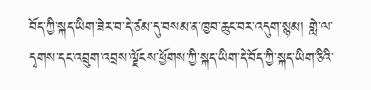བོད་ཀྱི་སྐད་ཡིག་ཟེར་བ་དེ་ཙམ་དུ་བསམ་ན་ཁྱབ་ཆུང་བར་འདུག་སྙམ། གླེ་ལ་དྭགས་དང་འབྲུག་འབྲས་ལྗོངས་ཕྱོགས་ཀྱི་སྐད་ཡིག་དེ་བོད་ཀྱི་སྐད་ཡིག་ཅིའི་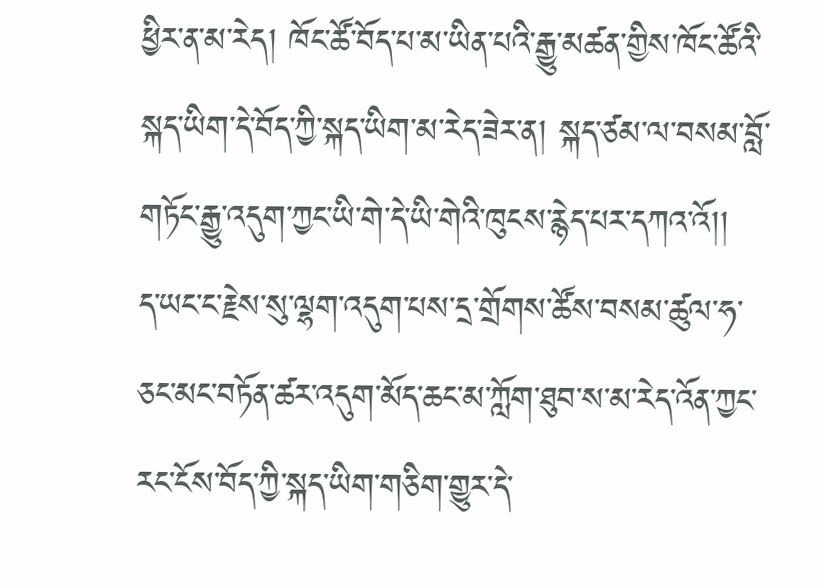ཕྱིར་ན་མ་རེད། ཁོང་ཚོ་བོད་པ་མ་ཡིན་པའི་རྒྱུ་མཚན་གྱིས་ཁོང་ཚོའི་སྐད་ཡིག་དེ་བོད་ཀྱི་སྐད་ཡིག་མ་རེད་ཟེར་ན། སྐད་ཙམ་ལ་བསམ་བློ་གཏོང་རྒྱུ་འདུག་ཀྱང་ཡི་གེ་དེ་ཡི་གེའི་ཁུངས་རྙེད་པར་དཀའ་འོ།།
ད་ཡང་ང་རྗེས་སུ་ལྷག་འདུག་པས་དྲ་གྲོགས་ཚོས་བསམ་ཚུལ་ཧ་ཅང་མང་བཏོན་ཚར་འདུག་མོད་ཆང་མ་ཀློག་ཐུབ་ས་མ་རེད་འོན་ཀྱང་རང་ངོས་བོད་ཀྱི་སྐད་ཡིག་གཅིག་གྱུར་དེ་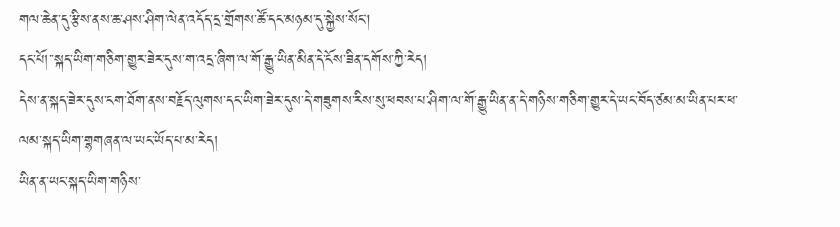གལ་ཆེན་དུ་རྩིས་ནས་ཆ་ཤས་ཤིག་ལེན་འདོད་དྲ་གྲོགས་ཚོ་དང་མཉམ་དུ་སྐྱེས་སོང།
དང་པོ།་་སྐད་ཡིག་གཅིག་གྱུར་ཟེར་དུས་ག་འདྲ་ཞིག་ལ་གོ་རྒྱུ་ཡིན་མིན་དེ་ངོས་ཟིན་དགོས་ཀྱི་རེད།
དེས་ན་སྐད་ཟེར་དུས་ངག་ཐོག་ནས་བརྗོད་ལུགས་དང་ཡིག་ཟེར་དུས་དེ་གཟུགས་རིས་སུ་ཕབས་པ་ཤིག་ལ་གོ་རྒྱུ་ཡིན་ན་དེ་གཉིས་གཅིག་གྱུར་དེ་ཡང་བོད་ཙམ་མ་ཡིན་པར་ཕ་ལམ་སྐད་ཡིག་གྷགཞན་ལ་ཡང་ཡོད་པ་མ་རེད།
ཡིན་ན་ཡང་སྐད་ཡིག་གཉིས་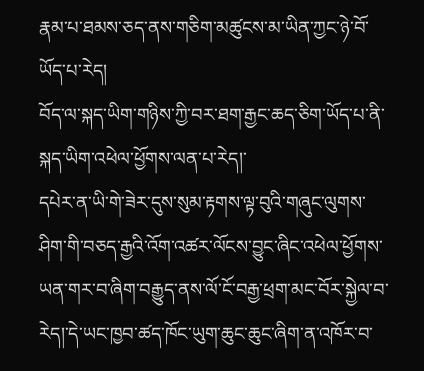རྣམ་པ་ཐམས་ཅད་ནས་གཅིག་མཚུངས་མ་ཡིན་ཀྱང་ཉེ་བོ་ཡོད་པ་རེད།
བོད་ལ་སྐད་ཡིག་གཉིས་ཀྱི་བར་ཐག་རྒྱང་ཆད་ཅིག་ཡོད་པ་ནི་སྐད་ཡིག་འཕེལ་ཕྱོགས་ལན་པ་རེད།་
དཔེར་ན་ཡི་གེ་ཟེར་དུས་སུམ་རྟགས་ལྟ་བུའི་གཞུང་ལུགས་ཤིག་གི་བཅད་རྒྱའི་འོག་འཚར་ལོངས་བྱུང་ཞིང་འཕེལ་ཕྱོགས་ཡན་གར་བ་ཞིག་བརྒྱུད་ནས་ལོ་ངོ་བརྒྱ་ཕྲག་མང་བོར་སྐྱེལ་བ་རེད།་དེ་ཡང་ཁྱབ་ཚད་ཁོང་ཡུག་ཆུང་ཆུང་ཞིག་ན་འཁོར་བ་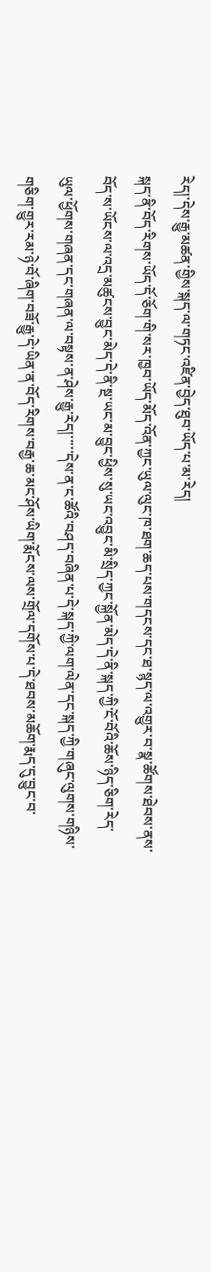རེད།་དེས་རྒྱུ་མཚན་གྱིས་སྐད་ལ་གཏང་འཛིན་བྱེད་ཐུབ་ཡོད་པ་མ་རེད།
སྐད་ནི་བོད་རིགས་ཡོད་དོ་ཅོག་གི་སར་ཁྱབ་ཡོད་མོད་འོན་ཀྱང་ཡུལ་ལུང་ཁ་ཐག་ཆད་པས་གདངས་དང་ཐ་སྙད་ལ་འགྱུར་བ་སྣ་ཚོགས་ཐེབས་ནས་བོད་ས་ཡོངས་ལ་འདྲ་མཚུངས་བྱུང་མེད་དེ་ནི་སྔ་ཡང་མ་བྱུང་ཕྱིས་སུ་ཡང་འབྱུང་མི་སྲིད་ཀྱང་སྐྱོན་མེད་དེ་ནི་སྐད་ཀྱི་ངོ་བོའི་ཆོས་ཉིད་ཅིག་རེད་ཡུལ་ཕྱོགས་གཞན་དང་གཞན་ལ་བསྟས་ན་ཤེས་རྒྱུ་རེད།་་་་་དེས་ན་ང་ཚོའི་བཤད་བཞིན་པ་དེ་སྐད་ཀྱི་ལག་ལེན་དང་སྐད་ཀྱི་གཞུང་ལུགས་གཉིས་གཅིག་གྱུར་རམ་ཉེ་བོ་ཞིག་བཟོ་རྒྱུ་དེ་ཡིན་ན་བོད་རིགས་བརྒྱ་ཆ་མང་ཤོས་ཡིག་རྨོངས་ལས་གྲོལ་དགོས་པ་དེ་ཐབས་མཆོག་རྨད་དུ་བྱུང་བ་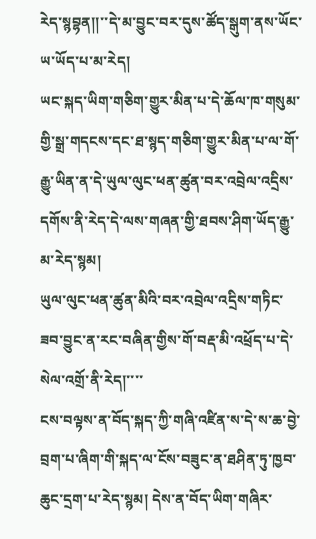རེད་སྙབྷན།།་་དེ་མ་བྱུང་བར་དུས་ཚོད་སྒུག་ནས་ཡོང་ཡ་ཡོད་པ་མ་རེད།
ཡང་སྐད་ཡིག་གཅིག་གྱུར་མིན་པ་དེ་ཆོལ་ཁ་གསུམ་གྱི་སྒྲ་གདངས་དང་ཐ་སྙད་གཅིག་གྱུར་མིན་པ་ལ་གོ་རྒྱུ་ཡིན་ན་དེ་ཡུལ་ལུང་ཕན་ཚུན་བར་འབྲེལ་འདྲིས་དགོས་ནི་རེད་དེ་ལས་གཞན་གྱི་ཐབས་ཤིག་ཡོད་རྒྱུ་མ་རེད་སྙམ།
ཡུལ་ལུང་ཕན་ཚུན་མིའི་བར་འབྲེལ་འདྲིས་གཏིང་ཟབ་བྱུང་ན་རང་བཞིན་གྱིས་གོ་བརྡ་མི་འཕྲོད་པ་དེ་སེལ་འགྲོ་ནི་རེད།་་་་
ངས་བལྟས་ན་བོད་སྐད་ཀྱི་གཞི་འཛིན་ས་དེ་ས་ཆ་བྱེ་བྲག་པ་ཞིག་གི་སྐད་ལ་ངོས་བཟུང་ན་ཐཤིན་ཏུ་ཁྱབ་ཆུང་དྲག་པ་རེད་སྙམ། དེས་ན་བོད་ཡིག་གཞིར་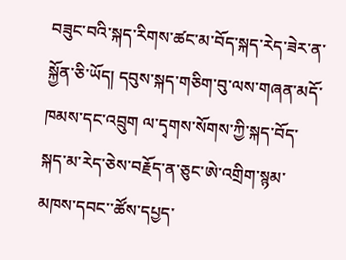བཟུང་བའི་སྐད་རིགས་ཚང་མ་བོད་སྐད་རེད་ཟེར་ན་སྐྱོན་ཅི་ཡོད། དབུས་སྐད་གཅིག་བུ་ལས་གཞན་མདོ་ཁམས་དང་འབྲུག ལ་དྭགས་སོགས་ཀྱི་སྐད་བོད་སྐད་མ་རེད་ཅེས་བརྗོད་ན་ཅུང་ཨེ་འགྲིག་སྙམ་མཁས་དབང་་ཚོས་དཔྱད་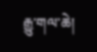རྒྱུ་གལ་ཆེ།